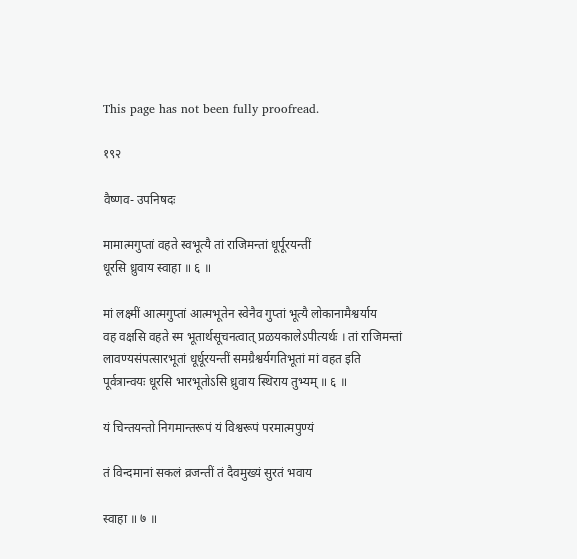This page has not been fully proofread.

१९२

वैष्णव- उपनिषदः

मामात्मगुप्तां वहते स्वभूत्यै तां राजिमन्तां धूर्पूरयन्तीं
धूरसि ध्रुवाय स्वाहा ॥ ६ ॥

मां लक्ष्मीं आत्मगुप्तां आत्मभूतेन स्वेनैव गुप्तां भूत्यै लोकानामैश्वर्याय
वह वक्षसि वहते स्म भूतार्थसूचनत्वात् प्रळयकालेऽपीत्यर्थः । तां राजिमन्तां
लावण्यसंपत्सारभूतां धूर्धूरयन्तीं समग्रैश्वर्यगतिभूतां मां वहत इति
पूर्वत्रान्वयः धूरसि भारभूतोऽसि ध्रुवाय स्थिराय तुभ्यम् ॥ ६ ॥

यं चिन्तयन्तो निगमान्तरूपं यं विश्वरूपं परमात्मपुण्यं

तं विन्दमानां सकलं व्रजन्तीं तं दैवमुख्यं सुरतं भवाय

स्वाहा ॥ ७ ॥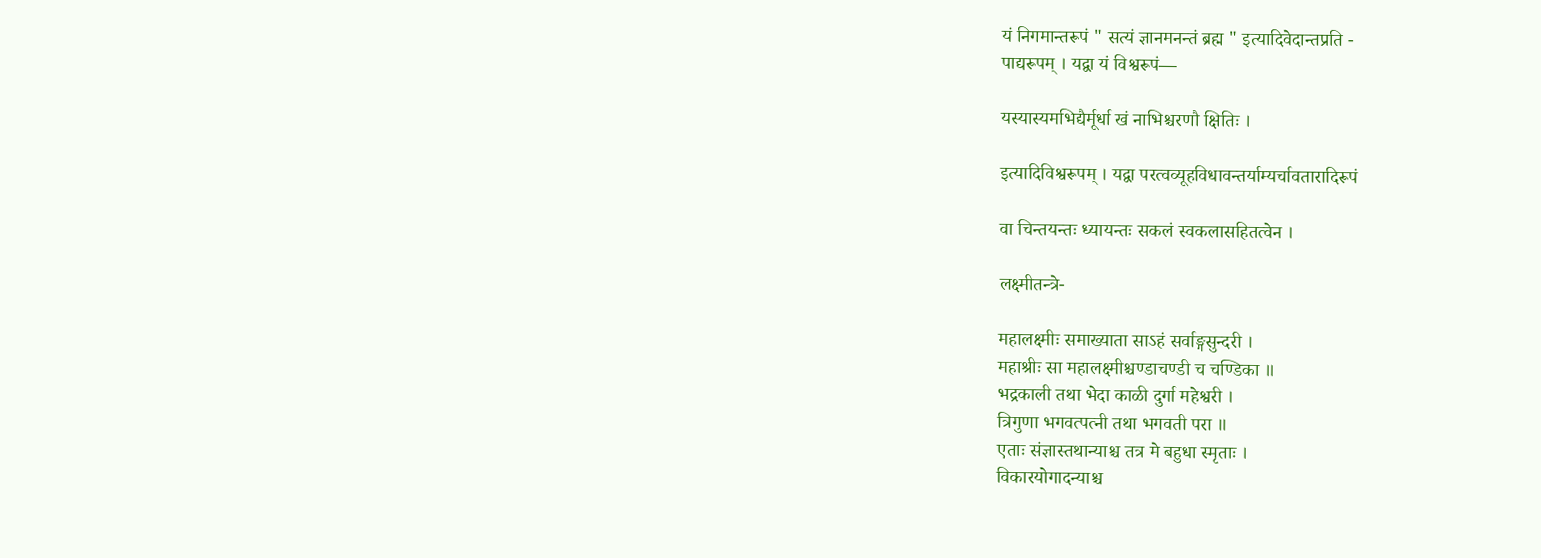यं निगमान्तरूपं " सत्यं ज्ञानमनन्तं ब्रह्म " इत्यादिवेदान्तप्रति -
पाद्यरूपम् । यद्वा यं विश्वरूपं—

यस्यास्यमभिद्यैर्मूर्धा खं नाभिश्चरणौ क्षितिः ।

इत्यादिविश्वरूपम् । यद्वा परत्वव्यूहविधावन्तर्याम्यर्चावतारादिरूपं

वा चिन्तयन्तः ध्यायन्तः सकलं स्वकलासहितत्वेन ।

लक्ष्मीतन्त्रे-

महालक्ष्मीः समाख्याता साऽहं सर्वाङ्गसुन्दरी ।
महाश्रीः सा महालक्ष्मीश्चण्डाचण्डी च चण्डिका ॥
भद्रकाली तथा भेदा काळी दुर्गा महेश्वरी ।
त्रिगुणा भगवत्पत्नी तथा भगवती परा ॥
एताः संज्ञास्तथान्याश्च तत्र मे बहुधा स्मृताः ।
विकारयोगादन्याश्च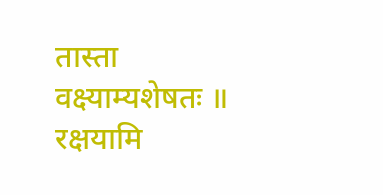तास्ता वक्ष्याम्यशेषतः ॥
रक्षयामि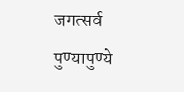जगत्सर्व पुण्यापुण्ये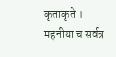कृताकृते ।
महनीया च सर्वत्र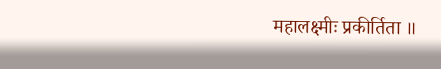महालक्ष्मीः प्रकीर्तिता ॥